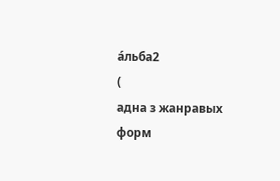а́льба2
(
адна з жанравых форм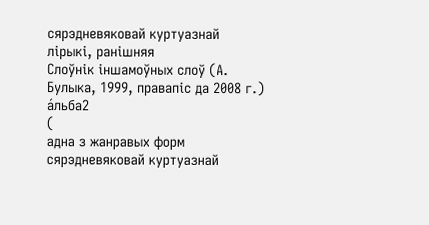сярэдневяковай куртуазнай лірыкі, ранішняя
Слоўнік іншамоўных слоў (А. Булыка, 1999, правапіс да 2008 г.)
а́льба2
(
адна з жанравых форм сярэдневяковай куртуазнай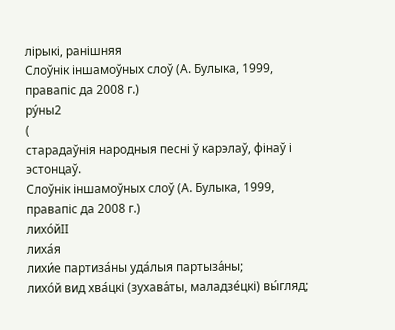лірыкі, ранішняя
Слоўнік іншамоўных слоў (А. Булыка, 1999, правапіс да 2008 г.)
ру́ны2
(
старадаўнія народныя песні ў карэлаў, фінаў і эстонцаў.
Слоўнік іншамоўных слоў (А. Булыка, 1999, правапіс да 2008 г.)
лихо́йII
лиха́я
лихи́е партиза́ны уда́лыя партыза́ны;
лихо́й вид хва́цкі (зухава́ты, маладзе́цкі) вы́гляд;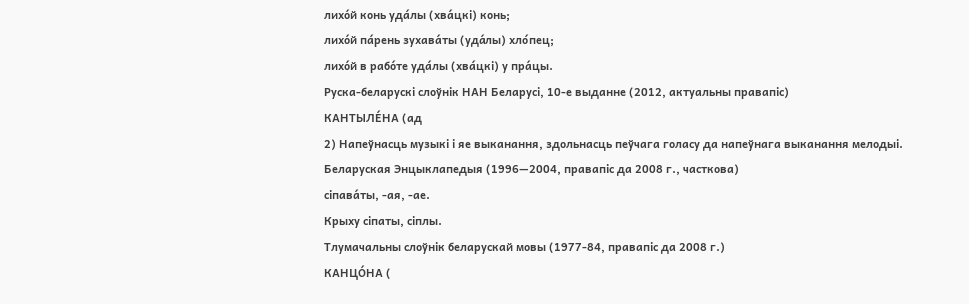лихо́й конь уда́лы (хва́цкі) конь;
лихо́й па́рень зухава́ты (уда́лы) хло́пец;
лихо́й в рабо́те уда́лы (хва́цкі) у пра́цы.
Руска-беларускі слоўнік НАН Беларусі, 10-е выданне (2012, актуальны правапіс)
КАНТЫЛЕ́НА (ад
2) Напеўнасць музыкі і яе выканання, здольнасць пеўчага голасу да напеўнага выканання мелодыі.
Беларуская Энцыклапедыя (1996—2004, правапіс да 2008 г., часткова)
сіпава́ты, ‑ая, ‑ае.
Крыху сіпаты, сіплы.
Тлумачальны слоўнік беларускай мовы (1977-84, правапіс да 2008 г.)
КАНЦО́НА (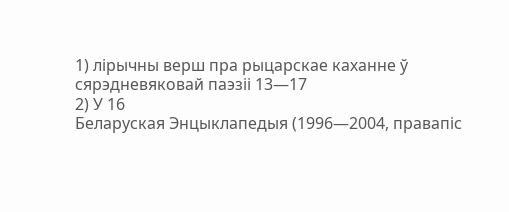1) лірычны верш пра рыцарскае каханне ў сярэдневяковай паэзіі 13—17
2) У 16
Беларуская Энцыклапедыя (1996—2004, правапіс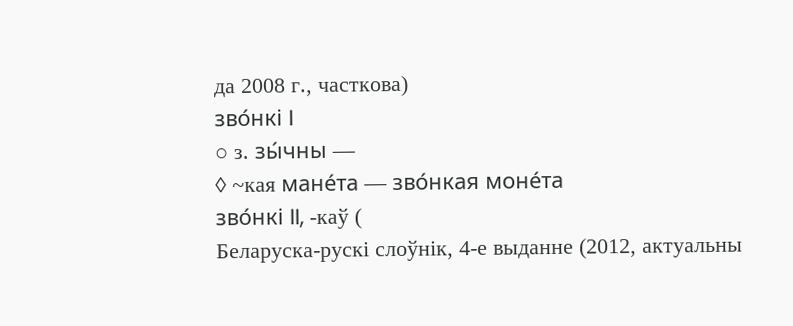да 2008 г., часткова)
зво́нкі I
○ з. зы́чны —
◊ ~кая мане́та — зво́нкая моне́та
зво́нкі II, -каў (
Беларуска-рускі слоўнік, 4-е выданне (2012, актуальны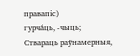правапіс)
гурча́ць, ‑чыць;
Ствараць раўнамерныя,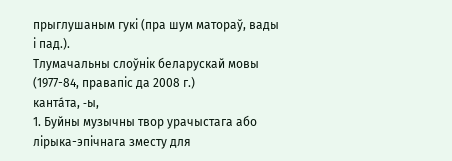прыглушаным гукі (пра шум матораў, вады і пад.).
Тлумачальны слоўнік беларускай мовы (1977-84, правапіс да 2008 г.)
канта́та, ‑ы,
1. Буйны музычны твор урачыстага або лірыка-эпічнага зместу для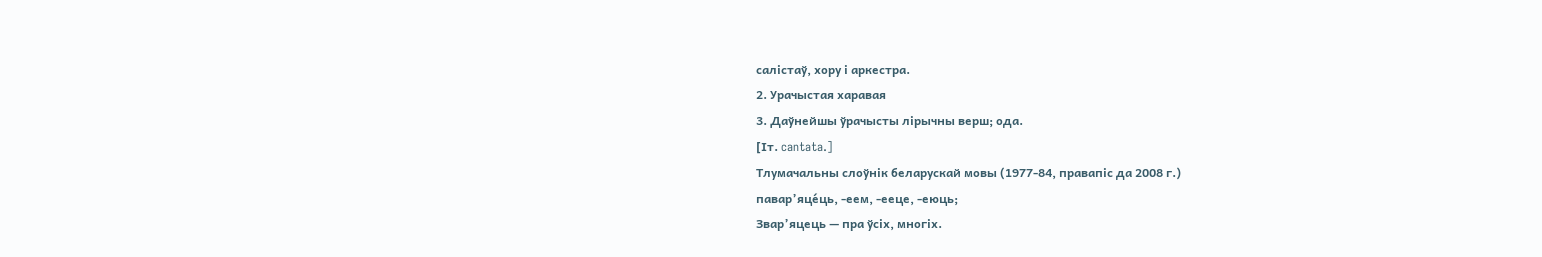салістаў, хору і аркестра.
2. Урачыстая харавая
3. Даўнейшы ўрачысты лірычны верш; ода.
[Іт. cantata.]
Тлумачальны слоўнік беларускай мовы (1977-84, правапіс да 2008 г.)
павар’яце́ць, ‑еем, ‑ееце, ‑еюць;
Звар’яцець — пра ўсіх, многіх.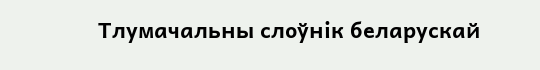Тлумачальны слоўнік беларускай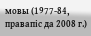мовы (1977-84, правапіс да 2008 г.)